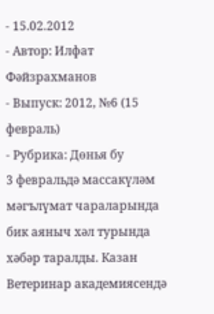- 15.02.2012
- Автор: Илфат Фәйзрахманов
- Выпуск: 2012, №6 (15 февраль)
- Рубрика: Дөнья бу
3 февральдә массакүләм мәгълүмат чараларында бик аяныч хәл турында хәбәр таралды. Казан Ветеринар академиясендә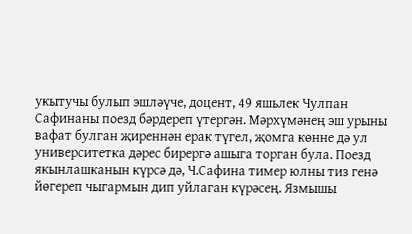укытучы булып эшләүче, доцент, 49 яшьлек Чулпан Сафинаны поезд бәрдереп үтергән. Мәрхүмәнең эш урыны вафат булган җиреннән ерак түгел, җомга көнне дә ул университетка дәрес бирергә ашыга торган була. Поезд якынлашканын күрсә дә, Ч.Сафина тимер юлны тиз генә йөгереп чыгармын дип уйлаган күрәсең. Язмышы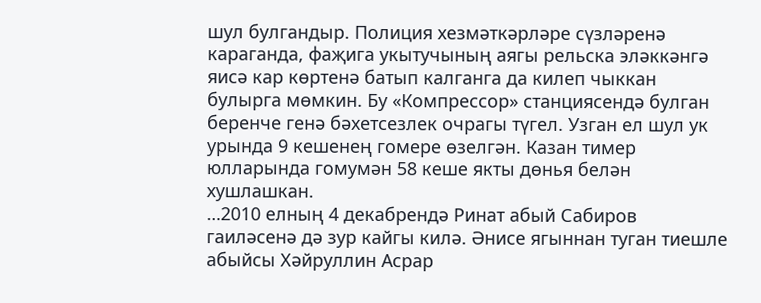шул булгандыр. Полиция хезмәткәрләре сүзләренә караганда, фаҗига укытучының аягы рельска эләккәнгә яисә кар көртенә батып калганга да килеп чыккан булырга мөмкин. Бу «Компрессор» станциясендә булган беренче генә бәхетсезлек очрагы түгел. Узган ел шул ук урында 9 кешенең гомере өзелгән. Казан тимер юлларында гомумән 58 кеше якты дөнья белән хушлашкан.
…2010 елның 4 декабрендә Ринат абый Сабиров гаиләсенә дә зур кайгы килә. Әнисе ягыннан туган тиешле абыйсы Хәйруллин Асрар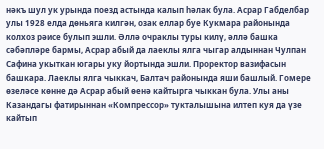нәкъ шул ук урында поезд астында калып һәлак була. Асрар Габделбар улы 1928 елда дөньяга килгән, озак еллар буе Кукмара районында колхоз рәисе булып эшли. Әллә очраклы туры килү, әллә башка сәбәпләре бармы, Асрар абый да лаеклы ялга чыгар алдыннан Чулпан Сафина укыткан югары уку йортында эшли. Проректор вазифасын башкара. Лаеклы ялга чыккач, Балтач районында яши башлый. Гомере өзеләсе көнне дә Асрар абый өенә кайтырга чыккан була. Улы аны Казандагы фатирыннан «Компрессор» тукталышына илтеп куя да үзе кайтып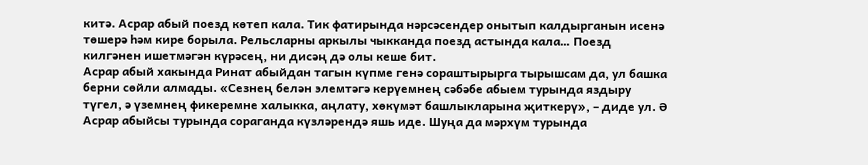китә. Асрар абый поезд көтеп кала. Тик фатирында нәрсәсендер онытып калдырганын исенә төшерә һәм кире борыла. Рельсларны аркылы чыкканда поезд астында кала… Поезд килгәнен ишетмәгән күрәсең, ни дисәң дә олы кеше бит.
Асрар абый хакында Ринат абыйдан тагын күпме генә сораштырырга тырышсам да, ул башка берни сөйли алмады. «Сезнең белән элемтәгә керүемнең сәбәбе абыем турында яздыру түгел, ә үземнең фикеремне халыкка, аңлату, хөкүмәт башлыкларына җиткерү», – диде ул. Ә Асрар абыйсы турында сораганда күзләрендә яшь иде. Шуңа да мәрхүм турында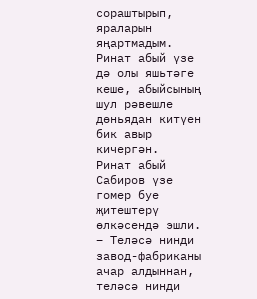сораштырып, яраларын яңартмадым. Ринат абый үзе дә олы яшьтәге кеше, абыйсының шул рәвешле дөньядан китүен бик авыр кичергән.
Ринат абый Сабиров үзе гомер буе җитештерү өлкәсендә эшли.
– Теләсә нинди завод-фабриканы ачар алдыннан, теләсә нинди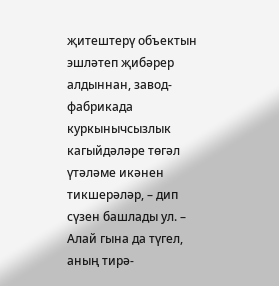җитештерү объектын эшләтеп җибәрер алдыннан, завод-фабрикада куркынычсызлык кагыйдәләре төгәл үтәләме икәнен тикшерәләр, – дип сүзен башлады ул. – Алай гына да түгел, аның тирә-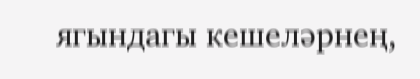ягындагы кешеләрнең,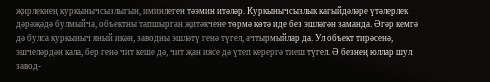җирлекнең куркынычсызлыгын, иминлеген тәэмин итәләр. Куркынычсызлык кагыйдәләре үтәлерлек дәрәҗәдә булмыйча, объектны тапшырган җитәкчене төрмә көтә иде без эшләгән заманда. Әгәр кемгә дә булса куркыныч яный икән, заводны эшләтү генә түгел, ачтырмыйлар да. Ул объект тирәсенә, эшчеләрдән кала, бер генә чит кеше дә, чит җан иясе дә үтеп керергә тиеш түгел. Ә безнең юллар шул завод-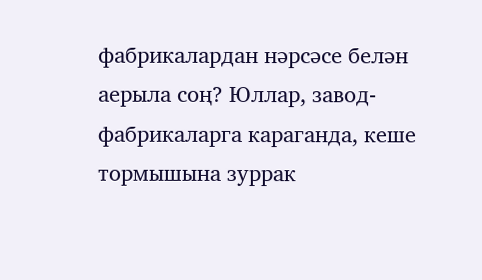фабрикалардан нәрсәсе белән аерыла соң? Юллар, завод-фабрикаларга караганда, кеше тормышына зуррак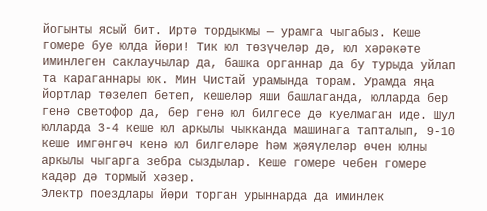йогынты ясый бит. Иртә тордыкмы — урамга чыгабыз. Кеше гомере буе юлда йөри! Тик юл төзүчеләр дә, юл хәрәкәте иминлеген саклаучылар да, башка органнар да бу турыда уйлап та караганнары юк. Мин Чистай урамында торам. Урамда яңа йортлар төзелеп бетеп, кешеләр яши башлаганда, юлларда бер генә светофор да, бер генә юл билгесе дә куелмаган иде. Шул юлларда 3-4 кеше юл аркылы чыкканда машинага тапталып, 9-10 кеше имгәнгәч кенә юл билгеләре һәм җәяүлеләр өчен юлны аркылы чыгарга зебра сыздылар. Кеше гомере чебен гомере кадәр дә тормый хәзер.
Электр поездлары йөри торган урыннарда да иминлек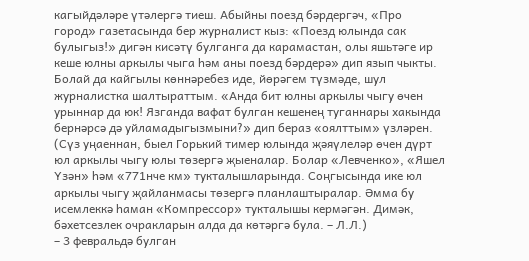кагыйдәләре үтәлергә тиеш. Абыйны поезд бәрдергәч, «Про город» газетасында бер журналист кыз: «Поезд юлында сак булыгыз!» дигән кисәтү булганга да карамастан, олы яшьтәге ир кеше юлны аркылы чыга һәм аны поезд бәрдерә» дип язып чыкты. Болай да кайгылы көннәребез иде, йөрәгем түзмәде, шул журналистка шалтыраттым. «Анда бит юлны аркылы чыгу өчен урыннар да юк! Язганда вафат булган кешенең туганнары хакында бернәрсә дә уйламадыгызмыни?» дип бераз «оялттым» үзләрен. (Сүз уңаеннан, быел Горький тимер юлында җәяүлеләр өчен дүрт юл аркылы чыгу юлы төзергә җыеналар. Болар «Левченко», «Яшел Үзән» һәм «771нче км» тукталышларында. Соңгысында ике юл аркылы чыгу җайланмасы төзергә планлаштыралар. Әмма бу исемлеккә һаман «Компрессор» тукталышы кермәгән. Димәк, бәхетсезлек очракларын алда да көтәргә була. – Л.Л.)
– 3 февральдә булган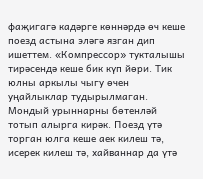фаҗигагә кадәрге көннәрдә өч кеше поезд астына эләгә язган дип ишеттем. «Компрессор» тукталышы тирәсендә кеше бик күп йөри. Тик юлны аркылы чыгу өчен уңайлыклар тудырылмаган. Мондый урыннарны бөтенләй тотып алырга кирәк. Поезд үтә торган юлга кеше аек килеш тә, исерек килеш тә, хайваннар да үтә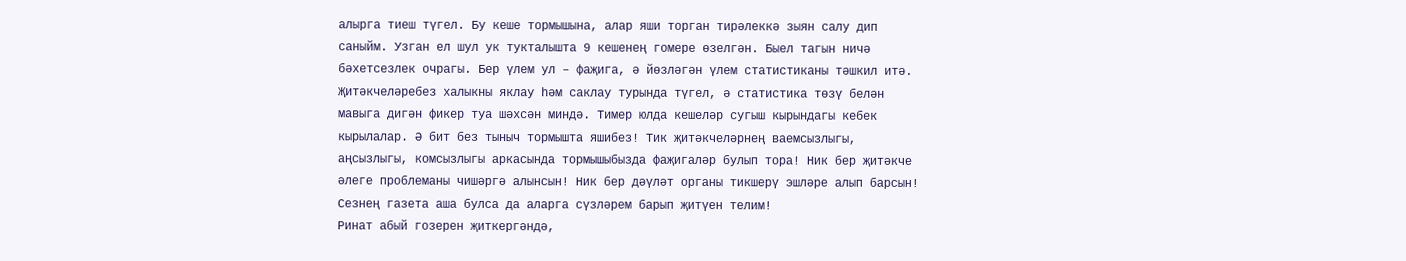алырга тиеш түгел. Бу кеше тормышына, алар яши торган тирәлеккә зыян салу дип саныйм. Узган ел шул ук тукталышта 9 кешенең гомере өзелгән. Быел тагын ничә бәхетсезлек очрагы. Бер үлем ул – фаҗига, ә йөзләгән үлем статистиканы тәшкил итә. Җитәкчеләребез халыкны яклау һәм саклау турында түгел, ә статистика төзү белән мавыга дигән фикер туа шәхсән миндә. Тимер юлда кешеләр сугыш кырындагы кебек кырылалар. Ә бит без тыныч тормышта яшибез! Тик җитәкчеләрнең ваемсызлыгы, аңсызлыгы, комсызлыгы аркасында тормышыбызда фаҗигаләр булып тора! Ник бер җитәкче әлеге проблеманы чишәргә алынсын! Ник бер дәүләт органы тикшерү эшләре алып барсын! Сезнең газета аша булса да аларга сүзләрем барып җитүен телим!
Ринат абый гозерен җиткергәндә,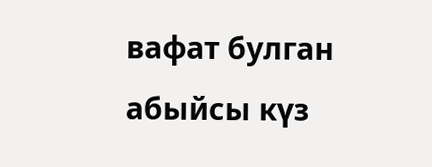вафат булган абыйсы күз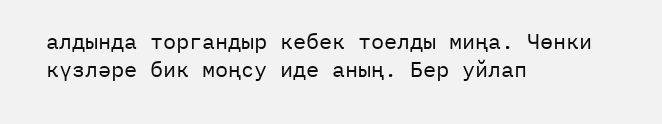алдында торгандыр кебек тоелды миңа. Чөнки күзләре бик моңсу иде аның. Бер уйлап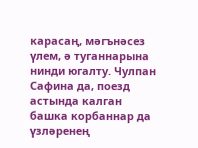карасаң, мәгънәсез үлем, ә туганнарына нинди югалту. Чулпан Сафина да, поезд астында калган башка корбаннар да үзләренең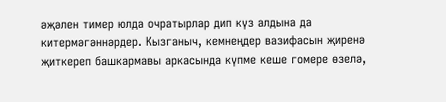әҗәлен тимер юлда очратырлар дип күз алдына да китермәгәннәрдер. Кызганыч, кемнеңдер вазифасын җиренә җиткереп башкармавы аркасында күпме кеше гомере өзелә,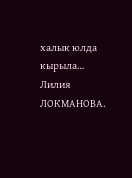халык юлда кырыла…
Лилия ЛОКМАНОВА.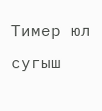Тимер юл сугыш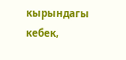кырындагы кебек,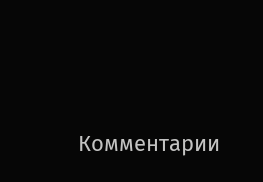Комментарии